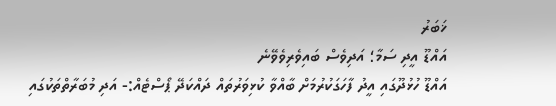ޚަބަރު
އައްޑޫ އީދި ސަމާ؛ އަދިވެސް ބައިވެރިވެވޭނެ
އައްޑޫ ހުޅުދޫގައި އީދު ފާހަގަކުރުމަށް ބާއްވާ ކުޅިވަރުތައް ދައްކަދޭ ޕޯސްޓެއް:- އަދި މުބަރާތްތަކުގައި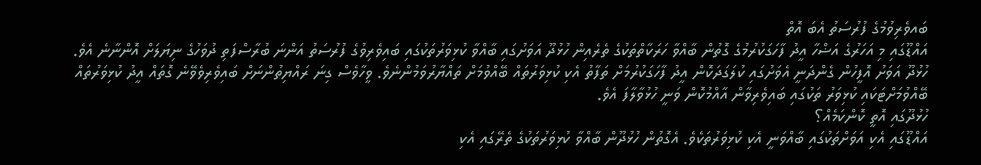ބައވެރިވުމުގެ ފުރުސަތު އެބަ އޮތް
އައްޑޫގައި މި އަހަރުގެ އަޟްހާ އީދު ފާހަގަކުރުމުގެ ގޮތުން ބާއްވާ ހަރަކާތްތަކުގެ ތެރެއިން ހުޅުދޫ އަވަށުގައި ބާއްވާ ކުޅިވަރުތަކުގައި ބައިވެރިވުގެ ފުރުސަތު އަންނަ ބުރާސްފަތި ދުވަހުގެ ނިޔަލަށް އޮންނާނެ އެވެ.
ހުޅުދޫ އަވަށު އޮފީހުން ގެންދަނީ އެވަށުގައި ކުލަގަދަކޮން އީދު ފާހަގަކުރުމަށް ތަފާތު އެކި ކުޅިވަރުތައް ބޭއްވުމަށް ތައްޔާރުވަމުންނެވެ. ވީހާވެސް ގިނަ ރައްޔިތުންނަށް ބައިވެރިވެވޭނެ ގޮތައް އީދު ކުޅިވަރުތައް ބޭއްވުމަށްޓަކައި ކުޅިވަރު ތަކުގައި ބައިވެރިވާން އާއްމުކޮން ވަނީ ހުޅުވާލާފަ އެވެ.
ހުޅުދޫގައި އޮތީ ކޮންކަމެއް؟
އައްޑޫގައި އެކި އަވަށްތަކުގައި ބާއްވަނީ އެކި ކުޅިވަރުތަކެވެ. އެގޮތުން ހުޅުދޫން ބާއްވާ ކުޅިވަރުތަކުގެ ތެރޭގައި އެކި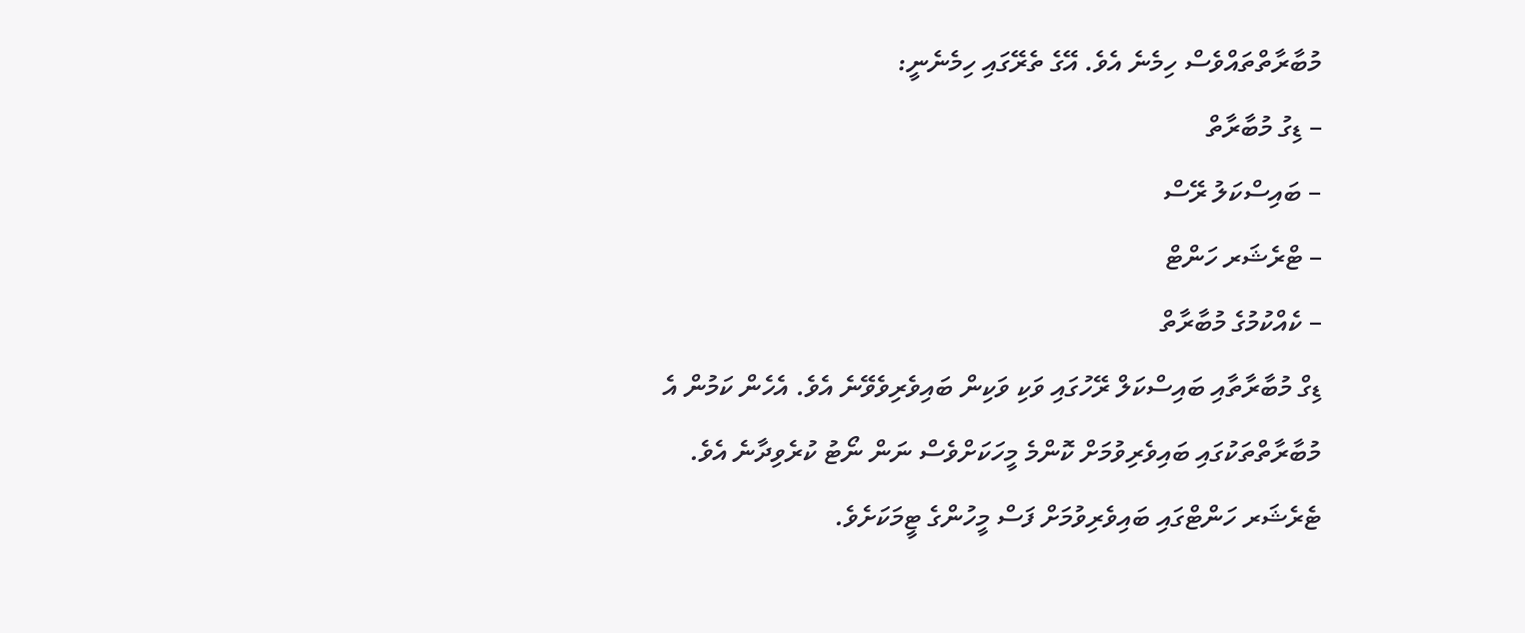މުބާރާތްތައްވެސް ހިމެނެ އެވެ. އޭގެ ތެރޭގައި ހިމެނެނީ:
– ޑިގު މުބާރާތް
– ބައިސްކަލު ރޭސް
– ޓްރެޝަރ ހަންޓް
– ކެއްކުމުގެ މުބާރާތް
ޑިގް މުބާރާތާއި ބައިސްކަލް ރޭހުގައި ވަކި ވަކިން ބައިވެރިވެވޭނެ އެވެ. އެހެން ކަމުން އެ މުބާރާތްތަކުގައި ބައިވެރިވުމަށް ކޮންމެ މީހަކަށްވެސް ނަން ނޯޓު ކުރެވިދާނެ އެވެ.
ޓެރެޝަރ ހަންޓްގައި ބައިވެރިވުމަށް ފަސް މީހުންގެ ޓީމަކަށެވެ.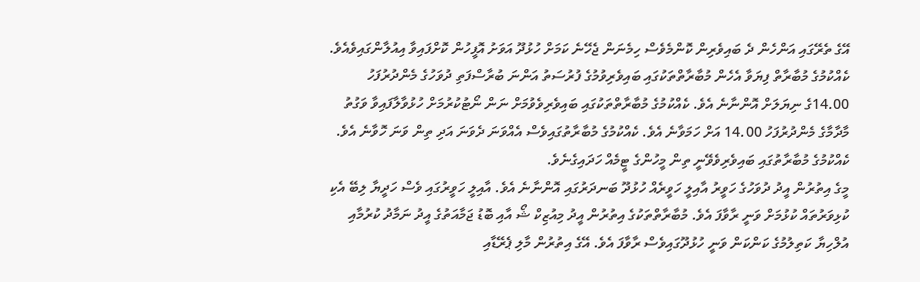އޭގެ ތެރޭގައި އަންހެން ދެ ބައިވެރިން ކޮންމެވެސް ހިމެނަން ޖެހޭނެ ކަމަށް ހުޅުދޫ އަވަށު އޮފީހުން ކޮށްފައިވާ އިއުލާންގައިވެއެވެ. ކެއްކުމުގެ މުބާރާތް ފިޔަވާ އެހެން މުބާރާތްތަކުގައި ބައިވެރިވުމުގެ ފުރުސަތު އަންނަ ބުރާސްފަތި ދުވަހުގެ މެންދުރުފަހު 14.00ގެ ނިޔަލަށް އޮންނާނެ އެވެ. ކެއްކުމުގެ މުބާރާތްތަކުގައި ބައިވެރިވެވުމަށް ނަން ނޯޓުކުރުމަށް ހުޅުވާލާފައިވާ ވަގުތު މާދާމާގެ މެންދުރުފަހު 14.00 އަށް ހަމަވާނެ އެވެ. ކެއްކުމުގެ މުބާރާތުގައިވެސް އެއްވަނަ ދެވަނަ އަދި ތިން ވަނަ ހޮވާނެ އެވެ. ކެއްކުމުގެ މުބާރާތުގައި ބައިވެރިވެވޭނީ ތިން މީހުންގެ ޓީމެއް ހަދައިގެނެވެ.
މީގެ އިތުރުން އީދު ދުވަހުގެ ހަވީރު އާއިލީ ހަވީރެއް ހުޅުދޫ ބަނދަރުގައި އޮންނާނެ އެވެ. އާއިލީ ހަވީރުގައި ވެސް ހަދީޔާ ލިބޭ އެކި ކުޅިވަރުތައް ކުޅުމަށް ވަނީ ރާވާފަ އެވެ. މުބާރާތްތަކުގެ އިތުރުން އީދު މިއުޒިކް ޝޯ އާއި ބޮޑު ޖަމާއަތުގެ އީދު ނަމާދު ކުރުމާއި އުލްހިޔާ ކަތިލުމުގެ ކަންކަން ވަނީ ހުޅުދޫގައިވެސް ރާވާފަ އެވެ. އޭގެ އިތުރުން މާލި ޕެރޭޑާއި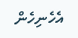އެހެނިހެން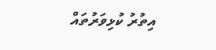އިތުރު ކުޅިވަރުތައް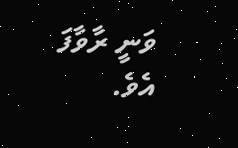ވަނީ ރާވާފަ އެވެ.